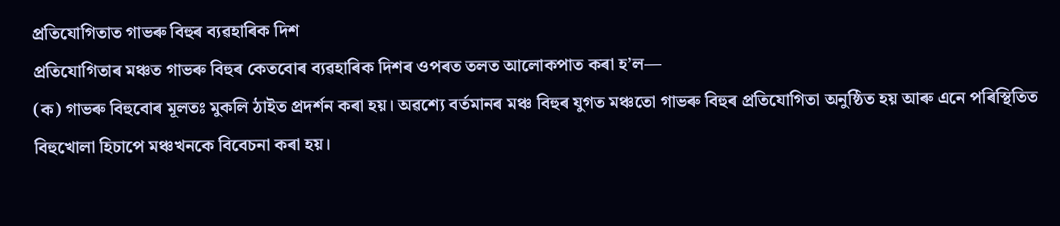প্ৰতিযোগিতাত গাভৰু বিহুৰ ব্যৱহাৰিক দিশ
প্ৰতিযোগিতাৰ মঞ্চত গাভৰু বিহুৰ কেতবোৰ ব্যৱহাৰিক দিশৰ ওপৰত তলত আলোকপাত কৰা হ’ল—
(ক) গাভৰু বিহুবোৰ মূলতঃ মুকলি ঠাইত প্ৰদৰ্শন কৰা হয়। অৱশ্যে বৰ্তমানৰ মঞ্চ বিহুৰ যুগত মঞ্চতো গাভৰু বিহুৰ প্ৰতিযোগিতা অনুষ্ঠিত হয় আৰু এনে পৰিস্থিতিত বিহুখোলা হিচাপে মঞ্চখনকে বিবেচনা কৰা হয়।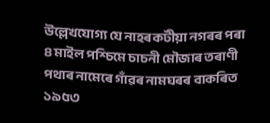উল্লেখযোগ্য যে নাহৰকটীয়া নগৰৰ পৰা ৪ মাইল পশ্চিমে চাচনী মৌজাৰ তৰাণী পথাৰ নামেৰে গাঁৱৰ নামঘৰৰ বাকৰিত ১৯৫৩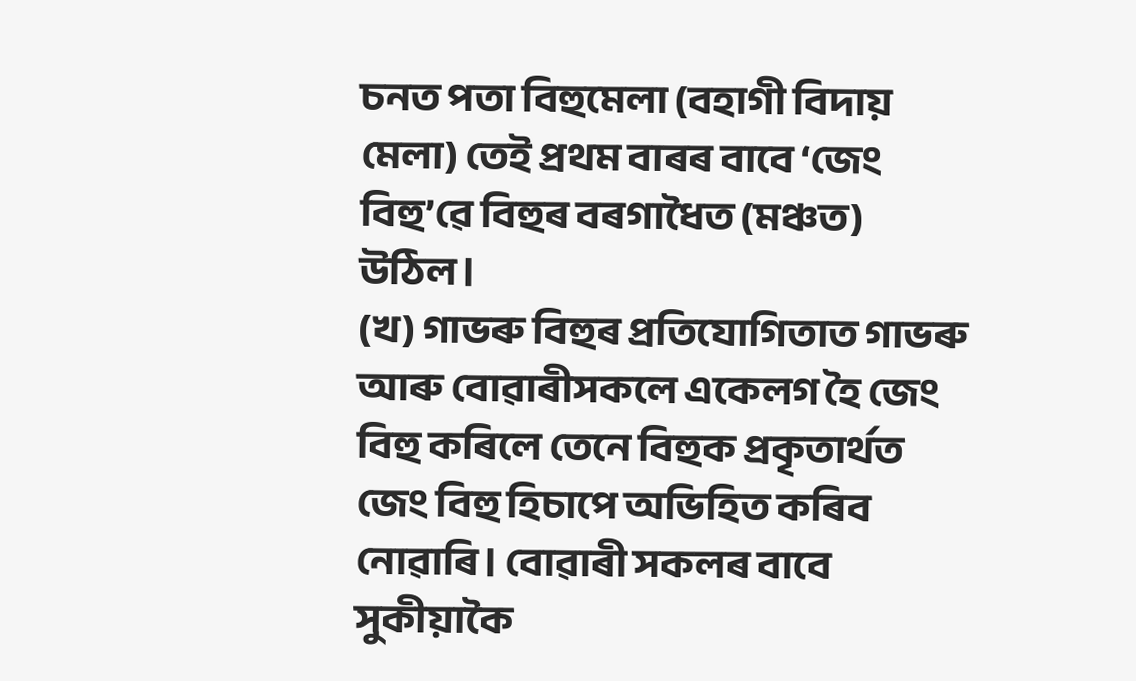চনত পতা বিহুমেলা (বহাগী বিদায় মেলা) তেই প্ৰথম বাৰৰ বাবে ‘জেং বিহু’ৱে বিহুৰ বৰগাধৈত (মঞ্চত) উঠিল।
(খ) গাভৰু বিহুৰ প্ৰতিযোগিতাত গাভৰু আৰু বোৱাৰীসকলে একেলগ হৈ জেং বিহু কৰিলে তেনে বিহুক প্ৰকৃতাৰ্থত জেং বিহু হিচাপে অভিহিত কৰিব নোৱাৰি। বোৱাৰী সকলৰ বাবে সুকীয়াকৈ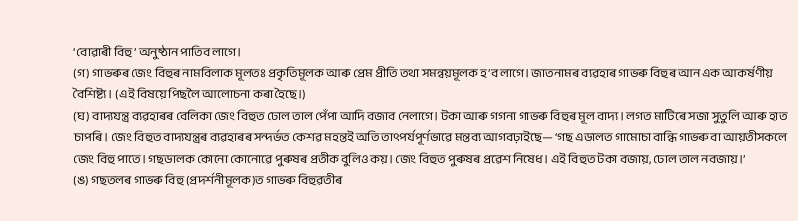‘বোৱাৰী বিহু’ অনুষ্ঠান পাতিব লাগে।
(গ) গাভৰুৰ জেং বিহুৰ নামবিলাক মূলতঃ প্ৰকৃতিমূলক আৰু প্ৰেম প্ৰীতি তথা সমন্বয়মূলক হ’ব লাগে। জাতনামৰ ব্যৱহাৰ গাভৰু বিহুৰ আন এক আকৰ্ষণীয় বৈশিষ্ট্য। (এই বিষয়ে পিছলৈ আলোচনা কৰা হৈছে।)
(ঘ) বাদ্যযন্ত্ৰ ব্যৱহাৰৰ বেলিকা জেং বিহুত ঢোল তাল পেঁপা আদি বজাব নেলাগে। টকা আৰু গগনা গাভৰু বিহুৰ মূল বাদ্য। লগত মাটিৰে সজা সুতুলি আৰু হাত চাপৰি। জেং বিহুত বাদ্যযন্ত্ৰৰ ব্যৱহাৰৰ সন্দৰ্ভত কেশৱ মহন্তই অতি তাৎপৰ্যপূৰ্ণভাৱে মন্তব্য আগবঢ়াইছে— ‘গছ এডালত গামোচা বান্ধি গাভৰু বা আয়তীসকলে জেং বিহু পাতে। গছডালক কোনো কোনোৱে পুৰুষৰ প্ৰতীক বুলিও কয়। জেং বিহুত পুৰুষৰ প্ৰৱেশ নিষেধ। এই বিহুত টকা বজায়, ঢোল তাল নবজায়।’
(ঙ) গছতলৰ গাভৰু বিহু (প্ৰদৰ্শনীমূলক)ত গাভৰু বিহুৱতীৰ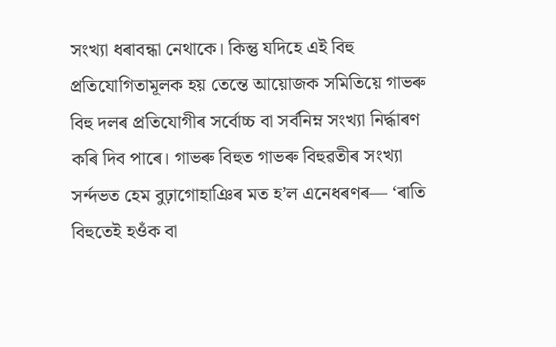সংখ্যা ধৰাবন্ধা নেথাকে। কিন্তু যদিহে এই বিহু প্ৰতিযোগিতামূলক হয় তেন্তে আয়োজক সমিতিয়ে গাভৰু বিহু দলৰ প্ৰতিযোগীৰ সৰ্বোচ্চ বা সৰ্বনিম্ন সংখ্যা নিৰ্দ্ধাৰণ কৰি দিব পাৰে। গাভৰু বিহুত গাভৰু বিহুৱতীৰ সংখ্যা সৰ্ন্দভত হেম বুঢ়াগোহাঞিৰ মত হ’ল এনেধৰণৰ— ‘ৰাতি বিহুতেই হওঁক বা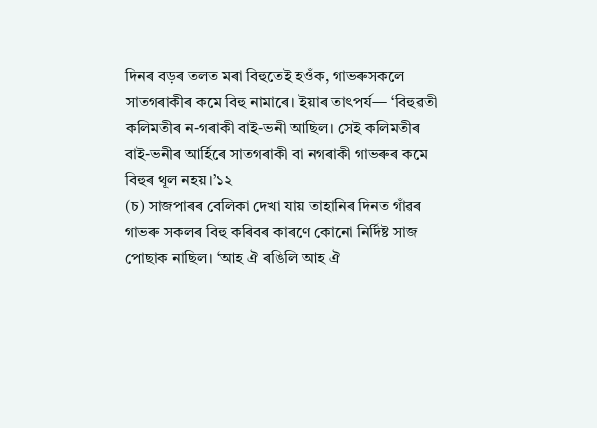দিনৰ বড়ৰ তলত মৰা বিহুতেই হওঁক, গাভৰুসকলে সাতগৰাকীৰ কমে বিহু নামাৰে। ইয়াৰ তাৎপৰ্য— ‘বিহুৱতী কলিমতীৰ ন-গৰাকী বাই-ভনী আছিল। সেই কলিমতীৰ বাই-ভনীৰ আৰ্হিৰে সাতগৰাকী বা নগৰাকী গাভৰুৰ কমে বিহুৰ থূল নহয়।’১২
(চ) সাজপাৰৰ বেলিকা দেখা যায় তাহানিৰ দিনত গাঁৱৰ গাভৰু সকলৰ বিহু কৰিবৰ কাৰণে কোনো নিৰ্দিষ্ট সাজ পোছাক নাছিল। ‘আহ ঐ ৰঙিলি আহ ঐ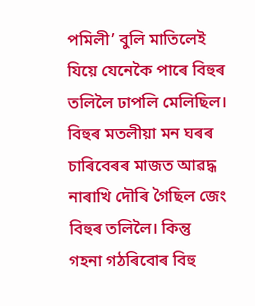পমিলী’ বুলি মাতিলেই যিয়ে যেনেকৈ পাৰে বিহুৰ তলিলৈ ঢাপলি মেলিছিল। বিহুৰ মতলীয়া মন ঘৰৰ চাৰিবেৰৰ মাজত আৱদ্ধ নাৰাখি দৌৰি গৈছিল জেং বিহুৰ তলিলৈ। কিন্তু গহনা গঠৰিবোৰ বিহু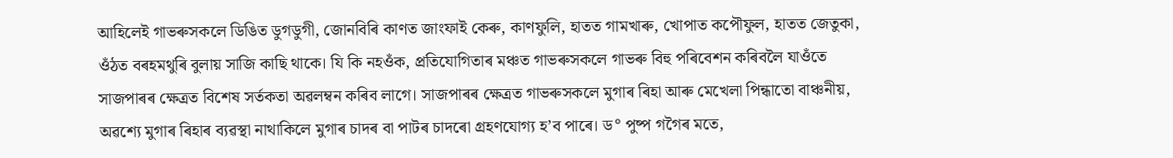আহিলেই গাভৰুসকলে ডিঙিত ডুগডুগী, জোনবিৰি কাণত জাংফাই কেৰু, কাণফুলি, হাতত গামখাৰু, খোপাত কপৌফুল, হাতত জেতুকা, ওঁঠত বৰহমথুৰি বুলায় সাজি কাছি থাকে। যি কি নহওঁক, প্ৰতিযোগিতাৰ মঞ্চত গাভৰুসকলে গাভৰু বিহু পৰিবেশন কৰিবলৈ যাওঁতে সাজপাৰৰ ক্ষেত্ৰত বিশেষ সৰ্তকতা অৱলম্বন কৰিব লাগে। সাজপাৰৰ ক্ষেত্ৰত গাভৰুসকলে মুগাৰ ৰিহা আৰু মেখেলা পিন্ধাতো বাঞ্চনীয়, অৱশ্যে মুগাৰ ৰিহাৰ ব্যৱস্থা নাথাকিলে মুগাৰ চাদৰ বা পাটৰ চাদৰো গ্ৰহণযোগ্য হ’ব পাৰে। ড° পুষ্প গগৈৰ মতে,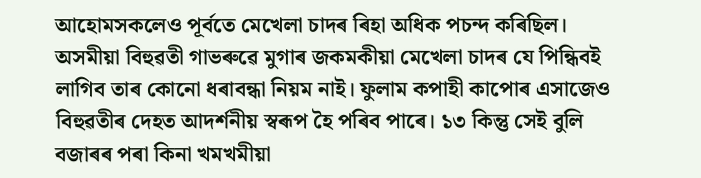আহোমসকলেও পূৰ্বতে মেখেলা চাদৰ ৰিহা অধিক পচন্দ কৰিছিল। অসমীয়া বিহুৱতী গাভৰুৱে মুগাৰ জকমকীয়া মেখেলা চাদৰ যে পিন্ধিবই লাগিব তাৰ কোনো ধৰাবন্ধা নিয়ম নাই। ফুলাম কপাহী কাপোৰ এসাজেও বিহুৱতীৰ দেহত আদৰ্শনীয় স্বৰূপ হৈ পৰিব পাৰে। ১৩ কিন্তু সেই বুলি বজাৰৰ পৰা কিনা খমখমীয়া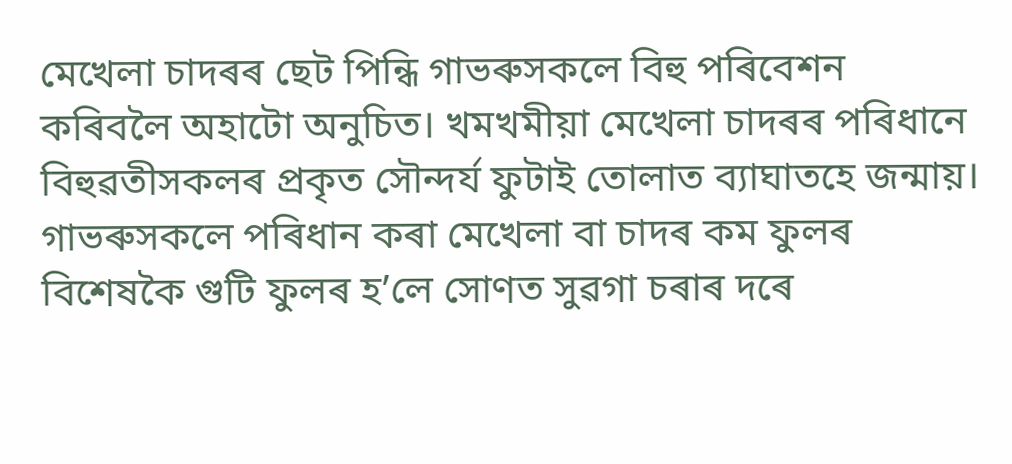মেখেলা চাদৰৰ ছেট পিন্ধি গাভৰুসকলে বিহু পৰিবেশন কৰিবলৈ অহাটো অনুচিত। খমখমীয়া মেখেলা চাদৰৰ পৰিধানে বিহুৱতীসকলৰ প্ৰকৃত সৌন্দৰ্য ফুটাই তোলাত ব্যাঘাতহে জন্মায়। গাভৰুসকলে পৰিধান কৰা মেখেলা বা চাদৰ কম ফুলৰ বিশেষকৈ গুটি ফুলৰ হ’লে সোণত সুৱগা চৰাৰ দৰে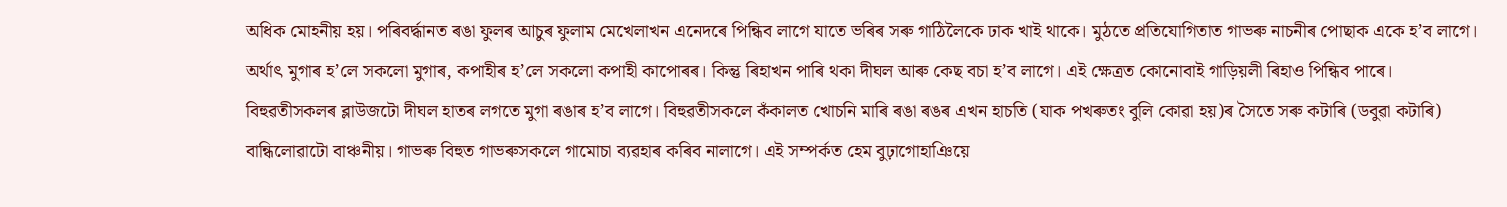অধিক মোহনীয় হয়। পৰিবৰ্দ্ধানত ৰঙা ফুলৰ আচুৰ ফুলাম মেখেলাখন এনেদৰে পিন্ধিব লাগে যাতে ভৰিৰ সৰু গাঠিলৈকে ঢাক খাই থাকে। মুঠতে প্ৰতিযোগিতাত গাভৰু নাচনীৰ পোছাক একে হ’ব লাগে। অৰ্থাৎ মুগাৰ হ’লে সকলো মুগাৰ, কপাহীৰ হ’লে সকলো কপাহী কাপোৰৰ। কিন্তু ৰিহাখন পাৰি থকা দীঘল আৰু কেছ বচা হ’ব লাগে। এই ক্ষেত্ৰত কোনোবাই গাড়িয়লী ৰিহাও পিন্ধিব পাৰে। বিহুৱতীসকলৰ ব্লাউজটো দীঘল হাতৰ লগতে মুগা ৰঙাৰ হ’ব লাগে। বিহুৱতীসকলে কঁকালত খোচনি মাৰি ৰঙা ৰঙৰ এখন হাচতি (যাক পখৰুতং বুলি কোৱা হয়)ৰ সৈতে সৰু কটাৰি (ডবুৱা কটাৰি) বান্ধিলোৱাটো বাঞ্চনীয়। গাভৰু বিহুত গাভৰুসকলে গামোচা ব্যৱহাৰ কৰিব নালাগে। এই সম্পৰ্কত হেম বুঢ়াগোহাঞিয়ে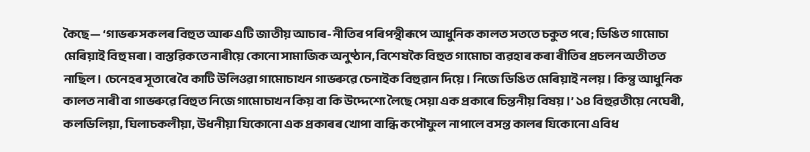কৈছে— ‘গাভৰু সকলৰ বিহুত আৰু এটি জাতীয় আচাৰ-নীতিৰ পৰিপন্থীৰূপে আধুনিক কালত সততে চকুত পৰে; ডিঙিত গামোচা মেৰিয়াই বিহু মৰা। বাস্তৱিকতে নাৰীয়ে কোনো সামাজিক অনুষ্ঠান, বিশেষকৈ বিহুত গামোচা ব্যৱহাৰ কৰা ৰীতিৰ প্ৰচলন অতীতত নাছিল। চেনেহৰ সূতাৰে বৈ কাটি উলিওৱা গামোচাখন গাভৰুৱে চেনাইক বিহুৱান দিয়ে। নিজে ডিঙিত মেৰিয়াই নলয়। কিন্তু আধুনিক কালত নাৰী বা গাভৰুৱে বিহুত নিজে গামোচাখন কিয় বা কি উদ্দেশ্যে লৈছে সেয়া এক প্ৰকাৰে চিন্তনীয় বিষয়।’ ১৪ বিহুৱতীয়ে নেঘেৰী, কলডিলিয়া, ঘিলাচকলীয়া, উধনীয়া যিকোনো এক প্ৰকাৰৰ খোপা বান্ধি কপৌফুল নাপালে বসন্ত কালৰ যিকোনো এবিধ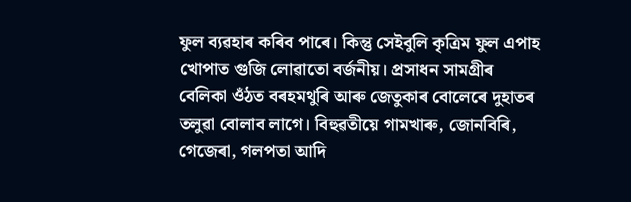ফুল ব্যৱহাৰ কৰিব পাৰে। কিন্তু সেইবুলি কৃত্ৰিম ফুল এপাহ খোপাত গুজি লোৱাতো বৰ্জনীয়। প্ৰসাধন সামগ্ৰীৰ বেলিকা ওঁঠত বৰহমথুৰি আৰু জেতুকাৰ বোলেৰে দুহাতৰ তলুৱা বোলাব লাগে। বিহুৱতীয়ে গামখাৰু, জোনবিৰি, গেজেৰা, গলপতা আদি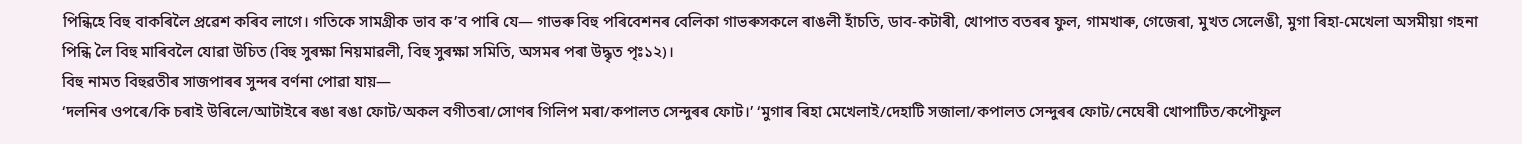পিন্ধিহে বিহু বাকৰিলৈ প্ৰৱেশ কৰিব লাগে। গতিকে সামগ্ৰীক ভাব ক’ব পাৰি যে— গাভৰু বিহু পৰিবেশনৰ বেলিকা গাভৰুসকলে ৰাঙলী হাঁচতি, ডাব-কটাৰী, খোপাত বতৰৰ ফুল, গামখাৰু, গেজেৰা, মুখত সেলেঙী, মুগা ৰিহা-মেখেলা অসমীয়া গহনা পিন্ধি লৈ বিহু মাৰিবলৈ যোৱা উচিত (বিহু সুৰক্ষা নিয়মাৱলী, বিহু সুৰক্ষা সমিতি, অসমৰ পৰা উদ্ধৃত পৃঃ১২)।
বিহু নামত বিহুৱতীৰ সাজপাৰৰ সুন্দৰ বৰ্ণনা পোৱা যায়—
‘দলনিৰ ওপৰে/কি চৰাই উৰিলে/আটাইৰে ৰঙা ৰঙা ফোট/অকল বগীতৰা/সোণৰ গিলিপ মৰা/কপালত সেন্দুৰৰ ফোট।’ ‘মুগাৰ ৰিহা মেখেলাই/দেহাটি সজালা/কপালত সেন্দুৰৰ ফোট/নেঘেৰী খোপাটিত/কপৌফুল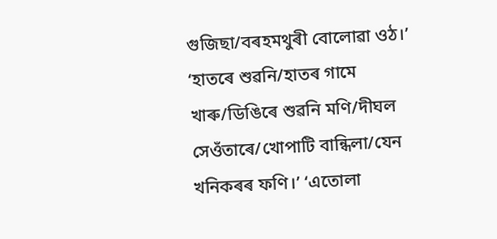গুজিছা/বৰহমথুৰী বোলোৱা ওঠ।’ ‘হাতৰে শুৱনি/হাতৰ গামে খাৰু/ডিঙিৰে শুৱনি মণি/দীঘল সেওঁতাৰে/খোপাটি বান্ধিলা/যেন খনিকৰৰ ফণি।’ ‘এতোলা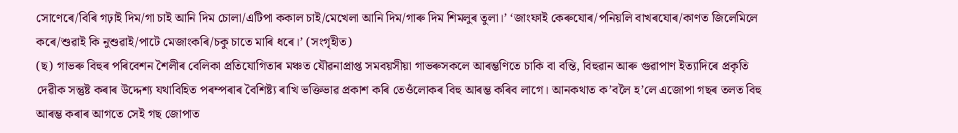সোণেৰে/বিৰি গঢ়াই দিম/গা চাই আনি দিম চোলা/এটিপা ককাল চাই/মেখেলা আনি দিম/গাৰু দিম শিমলুৰ তুলা।’ ‘জাংফাই কেৰুযোৰ/পনিয়লি বাখৰযোৰ/কাণত জিলেমিলে কৰে/শুৱাই কি নুশুৱাই/পাটে মেজাংকৰি/চকু চাতে মাৰি ধৰে।’ (সংগৃহীত)
(ছ) গাভৰু বিহুৰ পৰিবেশন শৈলীৰ বেলিকা প্ৰতিযোগিতাৰ মঞ্চত যৌৱনাপ্ৰাপ্ত সমবয়সীয়া গাভৰুসকলে আৰম্ভণিতে চাকি বা বন্তি, বিহুৱান আৰু গুৱাপাণ ইত্যাদিৰে প্ৰকৃতি দেৱীক সন্তুষ্ট কৰাৰ উদ্দেশ্য যথাবিহিত পৰম্পৰাৰ বৈশিষ্ট্য ৰাখি ভক্তিভাৱ প্ৰকাশ কৰি তেওঁলোকৰ বিহু আৰম্ভ কৰিব লাগে। আনকথাত ক’বলৈ হ’লে এজোপা গছৰ তলত বিহু আৰম্ভ কৰাৰ আগতে সেই গছ জোপাত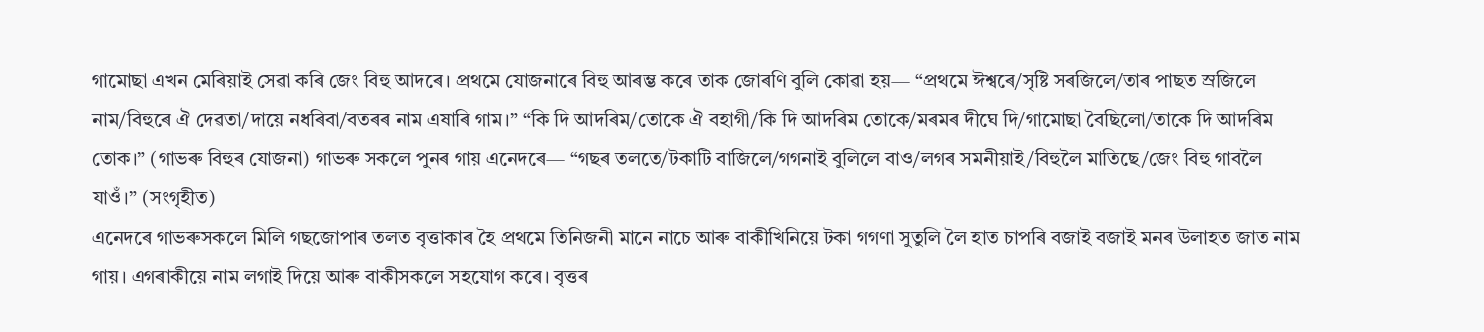গামোছা এখন মেৰিয়াই সেৱা কৰি জেং বিহু আদৰে। প্ৰথমে যোজনাৰে বিহু আৰম্ভ কৰে তাক জোৰণি বুলি কোৱা হয়— “প্ৰথমে ঈশ্বৰে/সৃষ্টি সৰজিলে/তাৰ পাছত স্ৰজিলে নাম/বিহুৰে ঐ দেৱতা/দায়ে নধৰিবা/বতৰৰ নাম এষাৰি গাম।” “কি দি আদৰিম/তোকে ঐ বহাগী/কি দি আদৰিম তোকে/মৰমৰ দীঘে দি/গামোছা বৈছিলো/তাকে দি আদৰিম তোক।” (গাভৰু বিহুৰ যোজনা) গাভৰু সকলে পুনৰ গায় এনেদৰে— “গছৰ তলতে/টকাটি বাজিলে/গগনাই বুলিলে বাও/লগৰ সমনীয়াই/বিহুলৈ মাতিছে/জেং বিহু গাবলৈ যাওঁ।” (সংগৃহীত)
এনেদৰে গাভৰুসকলে মিলি গছজোপাৰ তলত বৃত্তাকাৰ হৈ প্ৰথমে তিনিজনী মানে নাচে আৰু বাকীখিনিয়ে টকা গগণা সুতুলি লৈ হাত চাপৰি বজাই বজাই মনৰ উলাহত জাত নাম গায়। এগৰাকীয়ে নাম লগাই দিয়ে আৰু বাকীসকলে সহযোগ কৰে। বৃত্তৰ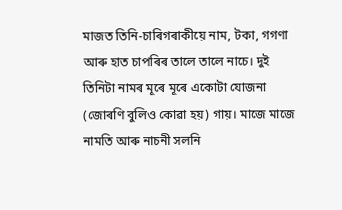মাজত তিনি-চাৰিগৰাকীয়ে নাম, টকা, গগণা আৰু হাত চাপৰিৰ তালে তালে নাচে। দুই তিনিটা নামৰ মূৰে মূৰে একোটা যোজনা (জোৰণি বুলিও কোৱা হয়) গায়। মাজে মাজে নামতি আৰু নাচনী সলনি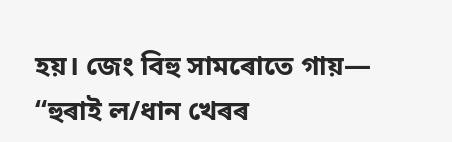হয়। জেং বিহু সামৰোতে গায়— “হুৰাই ল/ধান খেৰৰ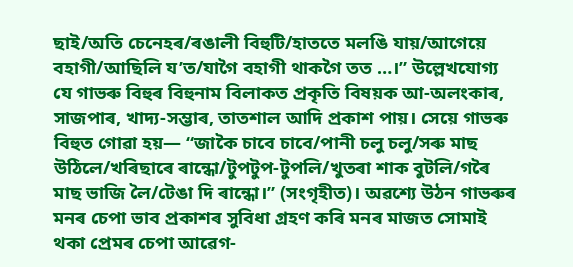ছাই/অতি চেনেহৰ/ৰঙালী বিহুটি/হাততে মলঙি যায়/আগেয়ে বহাগী/আছিলি য’ত/যাগৈ বহাগী থাকগৈ তত …।” উল্লেখযোগ্য যে গাভৰু বিহুৰ বিহুনাম বিলাকত প্ৰকৃতি বিষয়ক আ-অলংকাৰ, সাজপাৰ, খাদ্য-সম্ভাৰ, তাতশাল আদি প্ৰকাশ পায়। সেয়ে গাভৰু বিহুত গোৱা হয়— “জাকৈ চাবে চাবে/পানী চলু চলু/সৰু মাছ উঠিলে/খৰিছাৰে ৰান্ধো/টুপটুপ-টুপলি/খুতৰা শাক বুটলি/গৰৈ মাছ ভাজি লৈ/টেঙা দি ৰান্ধো।” (সংগৃহীত)। অৱশ্যে উঠন গাভৰুৰ মনৰ চেপা ভাব প্ৰকাশৰ সুবিধা গ্ৰহণ কৰি মনৰ মাজত সোমাই থকা প্ৰেমৰ চেপা আৱেগ-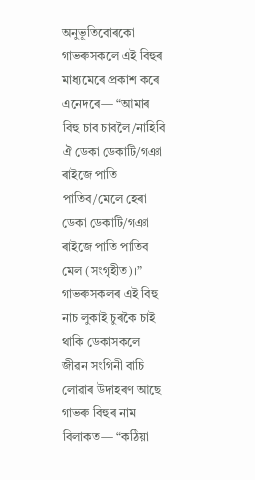অনুভূতিবোৰকো গাভৰুসকলে এই বিহুৰ মাধ্যমেৰে প্ৰকাশ কৰে এনেদৰে— “আমাৰ বিহু চাব চাবলৈ/নাহিবি ঐ ডেকা ডেকাটি/গঞা ৰাইজে পাতি পাতিব/মেলে হেৰা ডেকা ডেকাটি/গঞা ৰাইজে পাতি পাতিব মেল (সংগৃহীত)।” গাভৰুসকলৰ এই বিহু নাচ লুকাই চুৰকৈ চাই থাকি ডেকাসকলে জীৱন সংগিনী বাচি লোৱাৰ উদাহৰণ আছে গাভৰু বিহুৰ নাম বিলাকত— “কঠিয়া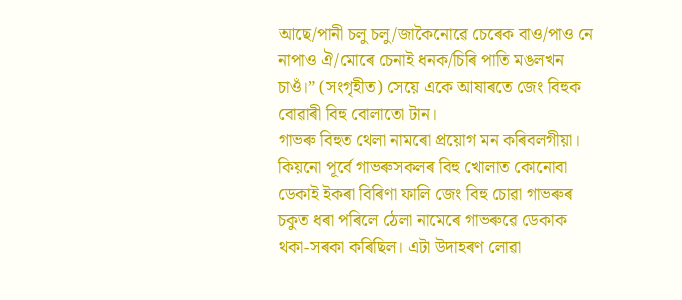আছে/পানী চলু চলু/জাকৈনোৱে চেৰেক বাও/পাও নে নাপাও ঐ/মোৰে চেনাই ধনক/চিৰি পাতি মঙলখন চাওঁ।” (সংগৃহীত) সেয়ে একে আষাৰতে জেং বিহুক বোৱাৰী বিহু বোলাতো টান।
গাভৰু বিহুত থেলা নামৰো প্ৰয়োগ মন কৰিবলগীয়া। কিয়নো পূৰ্বে গাভৰুসকলৰ বিহু খোলাত কোনোবা ডেকাই ইকৰা বিৰিণা ফালি জেং বিহু চোৱা গাভৰুৰ চকুত ধৰা পৰিলে ঠেলা নামেৰে গাভৰুৱে ডেকাক থকা-সৰকা কৰিছিল। এটা উদাহৰণ লোৱা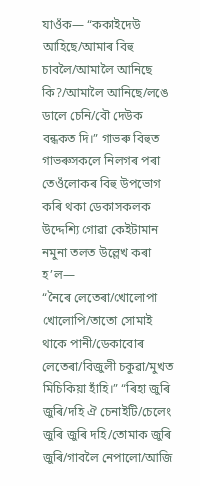যাওঁক— “ককাইদেউ আহিছে/আমাৰ বিহু চাবলৈ/আমালৈ আনিছে কি?/আমালৈ আনিছে/লঙে ডালে চেনি/বৌ দেউক বন্ধকত দি।” গাভৰু বিহুত গাভৰুসকলে নিলগৰ পৰা তেওঁলোকৰ বিহু উপভোগ কৰি থকা ডেকাসকলক উদ্দেশ্যি গোৱা কেইটামান নমুনা তলত উল্লেখ কৰা হ’ল—
“নৈৰে লেতেৰা/খোলোপা খোলোপি/তাতো সোমাই থাকে পানী/ডেকাবোৰ লেতেৰা/বিজুলী চকুৱা/মুখত মিচিকিয়া হাঁহি।” “ৰিহা জুৰি জুৰি/দহি ঐ চেনাইটি/চেলেং জুৰি জুৰি দহি/তোমাক জুৰি জুৰি/গাবলৈ নেপালো/আজি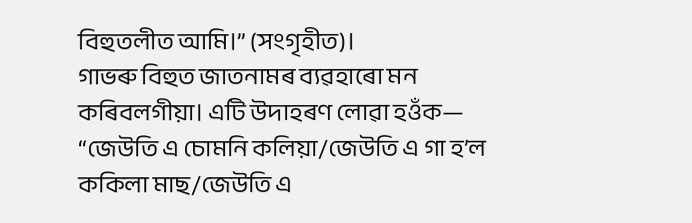বিহুতলীত আমি।” (সংগৃহীত)।
গাভৰু বিহুত জাতনামৰ ব্যৱহাৰো মন কৰিবলগীয়া। এটি উদাহৰণ লোৱা হওঁক—
“জেউতি এ চোমনি কলিয়া/জেউতি এ গা হ’ল ককিলা মাছ/জেউতি এ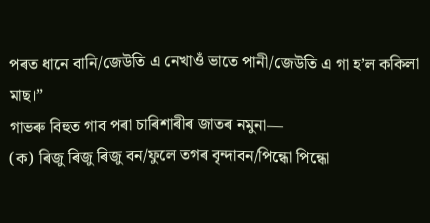পৰত ধানে বানি/জেউতি এ নেখাওঁ ভাতে পানী/জেউতি এ গা হ’ল ককিলা মাছ।”
গাভৰু বিহুত গাব পৰা চাৰিশাৰীৰ জাতৰ নমুনা—
(ক) ৰিজু ৰিজু ৰিজু বন/ফুলে তগৰ বৃন্দাবন/পিন্ধো পিন্ধো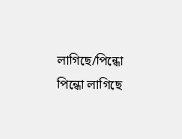লাগিছে/পিন্ধো পিন্ধো লাগিছে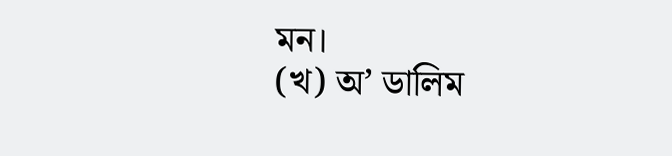মন।
(খ) অ’ ডালিম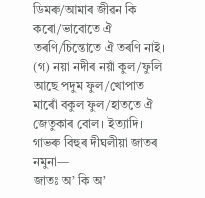ডিমৰু/আমাৰ জীৱন কি কৰো/ভাবোতে ঐ তৰণি/চিন্তোতে ঐ তৰণি নাই।
(গ) নয়া নদীৰ নয়াঁ কুল/ফুলি আছে পদুম ফুল/খোপাত মাৰোঁ বকুল ফুল/হাততে ঐ জেতুকাৰ বোল। ইত্যাদি।
গাভৰু বিহুৰ দীঘলীয়া জাতৰ নমুনা—
জাতঃ অ’ কি অ’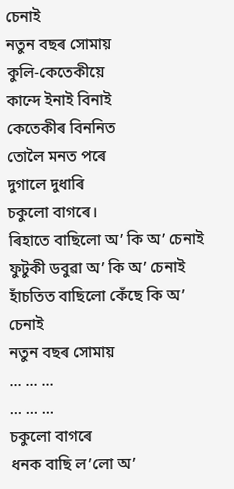চেনাই
নতুন বছৰ সোমায়
কুলি-কেতেকীয়ে
কান্দে ইনাই বিনাই
কেতেকীৰ বিননিত
তোলৈ মনত পৰে
দুগালে দুধাৰি
চকুলো বাগৰে।
ৰিহাতে বাছিলো অ’ কি অ’ চেনাই
ফুটুকী ডবুৱা অ’ কি অ’ চেনাই
হাঁচতিত বাছিলো কেঁছে কি অ’ চেনাই
নতুন বছৰ সোমায়
… … …
… … …
চকুলো বাগৰে
ধনক বাছি ল’লো অ’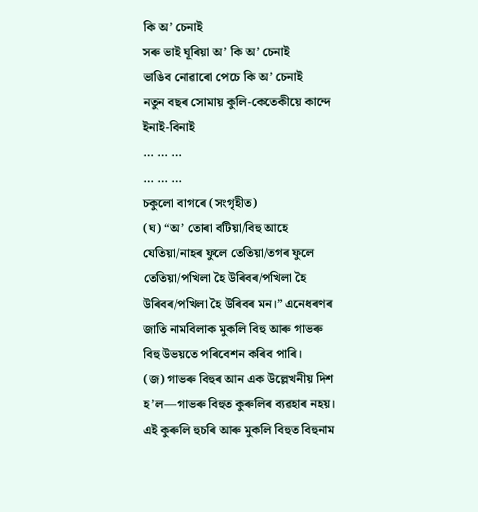কি অ’ চেনাই
সৰু ভাই ঘূৰিয়া অ’ কি অ’ চেনাই
ভাঙিব নোৱাৰো পেচে কি অ’ চেনাই
নতুন বছৰ সোমায় কুলি-কেতেকীয়ে কান্দে ইনাই-বিনাই
… … …
… … …
চকুলো বাগৰে (সংগৃহীত)
(ঘ) “অ’ তোৰা বটিয়া/বিহু আহে যেতিয়া/নাহৰ ফুলে তেতিয়া/তগৰ ফুলে তেতিয়া/পখিলা হৈ উৰিবৰ/পখিলা হৈ উৰিবৰ/পখিলা হৈ উৰিবৰ মন।” এনেধৰণৰ জাতি নামবিলাক মুকলি বিহু আৰু গাভৰু বিহু উভয়তে পৰিবেশন কৰিব পাৰি।
(জ) গাভৰু বিহুৰ আন এক উল্লেখনীয় দিশ হ’ল—গাভৰু বিহুত কুৰুলিৰ ব্যৱহাৰ নহয়। এই কুৰুলি হুচৰি আৰু মুকলি বিহুত বিহুনাম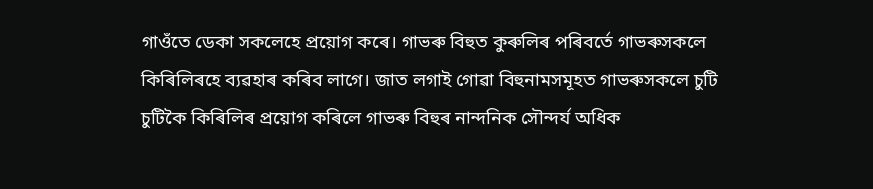গাওঁতে ডেকা সকলেহে প্ৰয়োগ কৰে। গাভৰু বিহুত কুৰুলিৰ পৰিবৰ্তে গাভৰুসকলে কিৰিলিৰহে ব্যৱহাৰ কৰিব লাগে। জাত লগাই গোৱা বিহুনামসমূহত গাভৰুসকলে চুটি চুটিকৈ কিৰিলিৰ প্ৰয়োগ কৰিলে গাভৰু বিহুৰ নান্দনিক সৌন্দৰ্য অধিক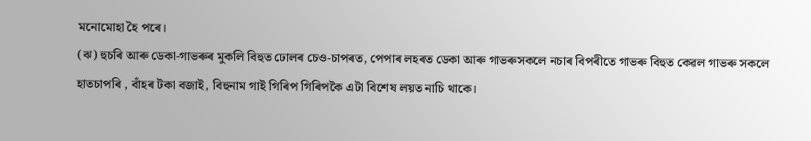মনোমোহা হৈ পৰে।
(ঝ) হুচৰি আৰু ডেকা-গাভৰুৰ মুকলি বিহুত ঢোলৰ চেও-চাপৰত, পেপাৰ লহৰত ডেকা আৰু গাভৰুসকলে নচাৰ বিপৰীতে গাভৰু বিহুত কেৱল গাভৰু সকলে হাতচাপৰি , বাঁহৰ টকা বজাই, বিহুনাম গাই গিৰিপ গিৰিপকৈ এটা বিশেষ লয়ত নাচি থাকে।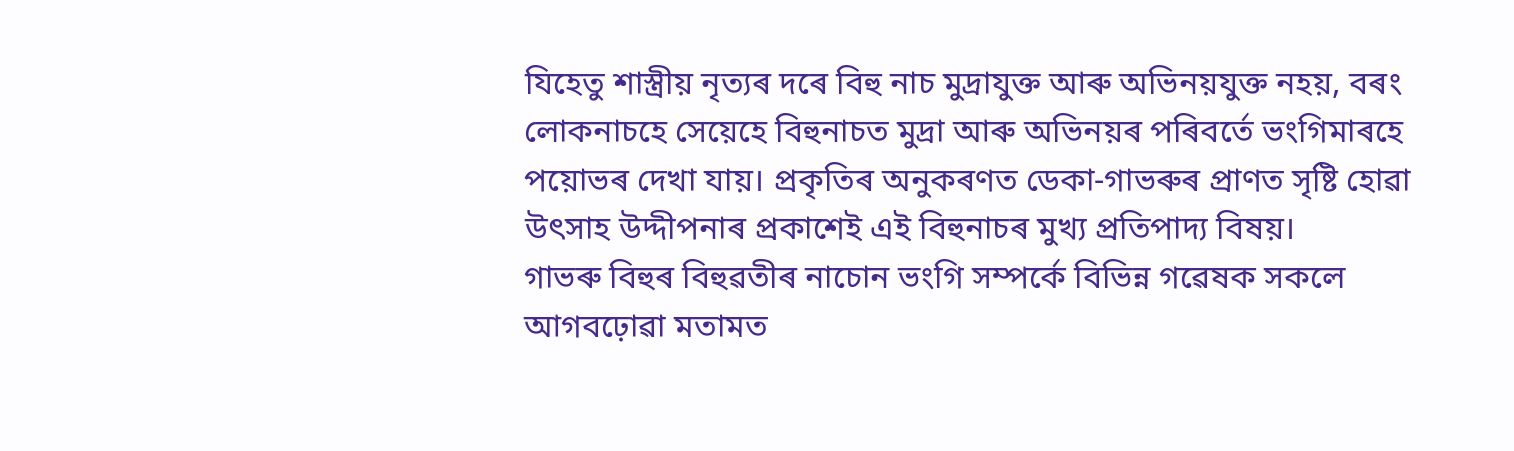যিহেতু শাস্ত্ৰীয় নৃত্যৰ দৰে বিহু নাচ মুদ্ৰাযুক্ত আৰু অভিনয়যুক্ত নহয়, বৰং লোকনাচহে সেয়েহে বিহুনাচত মুদ্ৰা আৰু অভিনয়ৰ পৰিবৰ্তে ভংগিমাৰহে পয়োভৰ দেখা যায়। প্ৰকৃতিৰ অনুকৰণত ডেকা-গাভৰুৰ প্ৰাণত সৃষ্টি হোৱা উৎসাহ উদ্দীপনাৰ প্ৰকাশেই এই বিহুনাচৰ মুখ্য প্ৰতিপাদ্য বিষয়।
গাভৰু বিহুৰ বিহুৱতীৰ নাচোন ভংগি সম্পৰ্কে বিভিন্ন গৱেষক সকলে আগবঢ়োৱা মতামত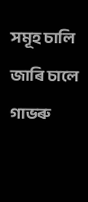সমূহ চালি জাৰি চালে গাভৰু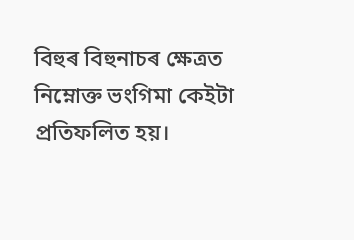বিহুৰ বিহুনাচৰ ক্ষেত্ৰত নিম্নোক্ত ভংগিমা কেইটা প্ৰতিফলিত হয়।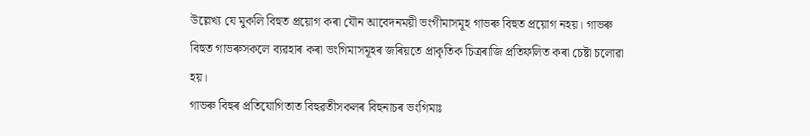উল্লেখ্য যে মুকলি বিহুত প্ৰয়োগ কৰা যৌন আবেদনময়ী ভংগীমাসমূহ গাভৰু বিহুত প্ৰয়োগ নহয়। গাভৰু বিহুত গাভৰুসকলে ব্যৱহাৰ কৰা ভংগিমাসমূহৰ জৰিয়তে প্ৰাকৃতিক চিত্ৰৰাজি প্ৰতিফলিত কৰা চেষ্টা চলোৱা হয়।
গাভৰু বিহুৰ প্ৰতিযোগিতাত বিহুৱতীসকলৰ বিহুনাচৰ ভংগিমাঃ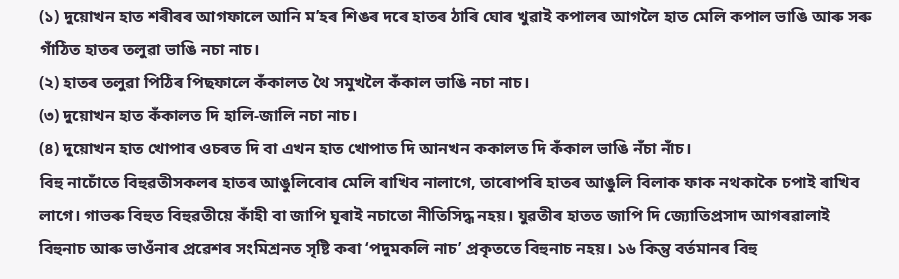(১) দুয়োখন হাত শৰীৰৰ আগফালে আনি ম’হৰ শিঙৰ দৰে হাতৰ ঠাৰি ঘোৰ খুৱাই কপালৰ আগলৈ হাত মেলি কপাল ভাঙি আৰু সৰু গাঁঠিত হাতৰ তলুৱা ভাঙি নচা নাচ।
(২) হাতৰ তলুৱা পিঠিৰ পিছফালে কঁকালত থৈ সমুখলৈ কঁকাল ভাঙি নচা নাচ।
(৩) দুয়োখন হাত কঁকালত দি হালি-জালি নচা নাচ।
(৪) দুয়োখন হাত খোপাৰ ওচৰত দি বা এখন হাত খোপাত দি আনখন ককালত দি কঁকাল ভাঙি নঁচা নাঁচ।
বিহু নাচোঁতে বিহুৱতীসকলৰ হাতৰ আঙুলিবোৰ মেলি ৰাখিব নালাগে, তাৰোপৰি হাতৰ আঙুলি বিলাক ফাক নথকাকৈ চপাই ৰাখিব লাগে। গাভৰু বিহুত বিহুৱতীয়ে কাঁহী বা জাপি ঘূৰাই নচাতো নীতিসিদ্ধ নহয়। যুৱতীৰ হাতত জাপি দি জ্যোতিপ্ৰসাদ আগৰৱালাই বিহুনাচ আৰু ভাওঁনাৰ প্ৰৱেশৰ সংমিশ্ৰনত সৃষ্টি কৰা ‘পদুমকলি নাচ’ প্ৰকৃততে বিহুনাচ নহয়। ১৬ কিন্তু বৰ্তমানৰ বিহু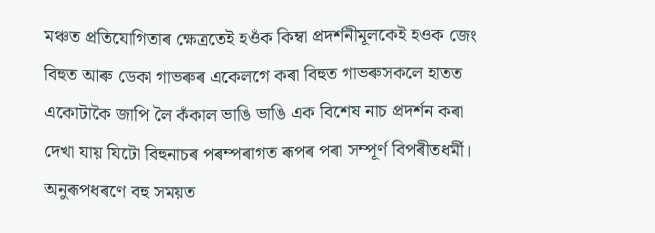মঞ্চত প্ৰতিযোগিতাৰ ক্ষেত্ৰতেই হওঁক কিম্বা প্ৰদৰ্শনীমূলকেই হওক জেং বিহুত আৰু ডেকা গাভৰুৰ একেলগে কৰা বিহুত গাভৰুসকলে হাতত একোটাকৈ জাপি লৈ কঁকাল ভাঙি ভাঙি এক বিশেষ নাচ প্ৰদৰ্শন কৰা দেখা যায় যিটো বিহুনাচৰ পৰম্পৰাগত ৰূপৰ পৰা সম্পূৰ্ণ বিপৰীতধৰ্মী। অনুৰূপধৰণে বহু সময়ত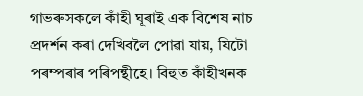গাভৰুসকলে কাঁহী ঘূৰাই এক বিশেষ নাচ প্ৰদৰ্শন কৰা দেখিবলৈ পোৱা যায়, যিটো পৰম্পৰাৰ পৰিপন্থীহে। বিহুত কাঁহীখনক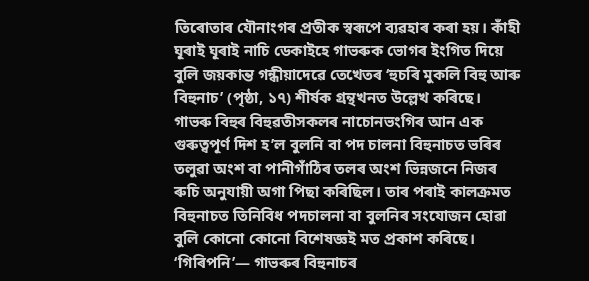তিৰোতাৰ যৌনাংগৰ প্ৰতীক স্বৰূপে ব্যৱহাৰ কৰা হয়। কাঁহী ঘূৰাই ঘূৰাই নাচি ডেকাইহে গাভৰুক ভোগৰ ইংগিত দিয়ে বুলি জয়কান্ত গন্ধীয়াদেৱে তেখেতৰ ‘হুচৰি মুকলি বিহু আৰু বিহুনাচ’ (পৃষ্ঠা, ১৭) শীৰ্ষক গ্ৰন্থখনত উল্লেখ কৰিছে।
গাভৰু বিহুৰ বিহুৱতীসকলৰ নাচোনভংগিৰ আন এক গুৰুত্বপূৰ্ণ দিশ হ’ল বুলনি বা পদ চালনা বিহুনাচত ভৰিৰ তলুৱা অংশ বা পানীগাঁঠিৰ তলৰ অংশ ভিন্নজনে নিজৰ ৰুচি অনুযায়ী অগা পিছা কৰিছিল। তাৰ পৰাই কালক্ৰমত বিহুনাচত তিনিবিধ পদচালনা বা বুলনিৰ সংযোজন হোৱা বুলি কোনো কোনো বিশেষজ্ঞই মত প্ৰকাশ কৰিছে।
‘গিৰিপনি’— গাভৰুৰ বিহুনাচৰ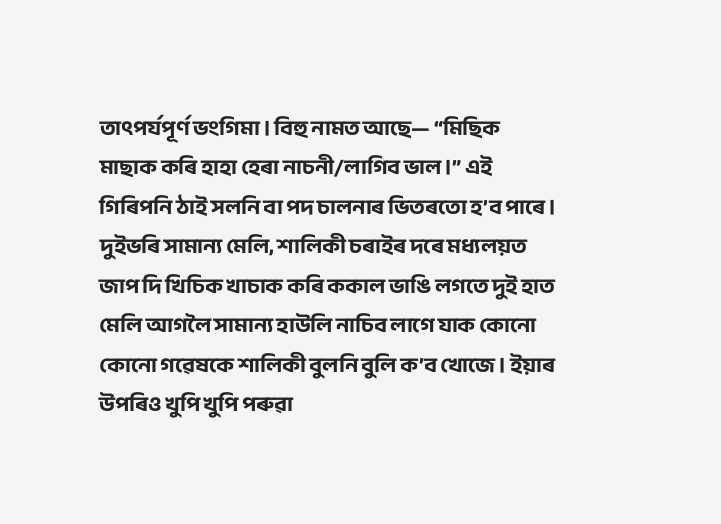তাৎপৰ্যপূৰ্ণ ভংগিমা। বিহু নামত আছে— “মিছিক মাছাক কৰি হাহা হেৰা নাচনী/লাগিব ভাল।” এই গিৰিপনি ঠাই সলনি বা পদ চালনাৰ ভিতৰতো হ’ব পাৰে। দুইভৰি সামান্য মেলি, শালিকী চৰাইৰ দৰে মধ্যলয়ত জাপ দি খিচিক খাচাক কৰি ককাল ভাঙি লগতে দুই হাত মেলি আগলৈ সামান্য হাউলি নাচিব লাগে যাক কোনো কোনো গৱেষকে শালিকী বুলনি বুলি ক’ব খোজে। ইয়াৰ উপৰিও খুপি খুপি পৰুৱা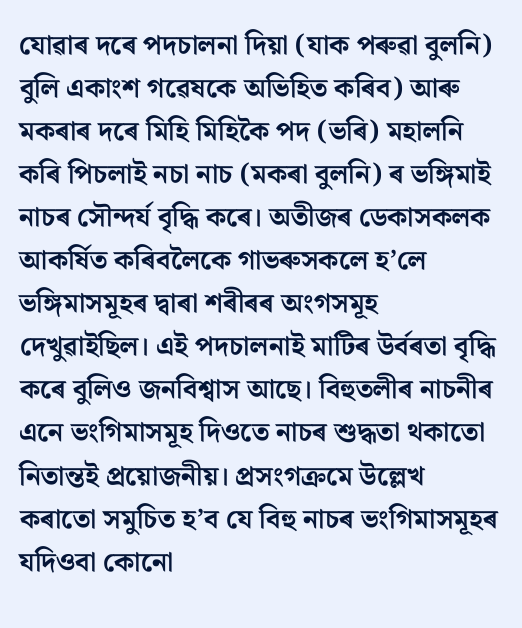যোৱাৰ দৰে পদচালনা দিয়া (যাক পৰুৱা বুলনি) বুলি একাংশ গৱেষকে অভিহিত কৰিব) আৰু মকৰাৰ দৰে মিহি মিহিকৈ পদ (ভৰি) মহালনি কৰি পিচলাই নচা নাচ (মকৰা বুলনি) ৰ ভঙ্গিমাই নাচৰ সৌন্দৰ্য বৃদ্ধি কৰে। অতীজৰ ডেকাসকলক আকৰ্ষিত কৰিবলৈকে গাভৰুসকলে হ’লে ভঙ্গিমাসমূহৰ দ্বাৰা শৰীৰৰ অংগসমূহ দেখুৱাইছিল। এই পদচালনাই মাটিৰ উৰ্বৰতা বৃদ্ধি কৰে বুলিও জনবিশ্বাস আছে। বিহুতলীৰ নাচনীৰ এনে ভংগিমাসমূহ দিওতে নাচৰ শুদ্ধতা থকাতো নিতান্তই প্ৰয়োজনীয়। প্ৰসংগক্ৰমে উল্লেখ কৰাতো সমুচিত হ’ব যে বিহু নাচৰ ভংগিমাসমূহৰ যদিওবা কোনো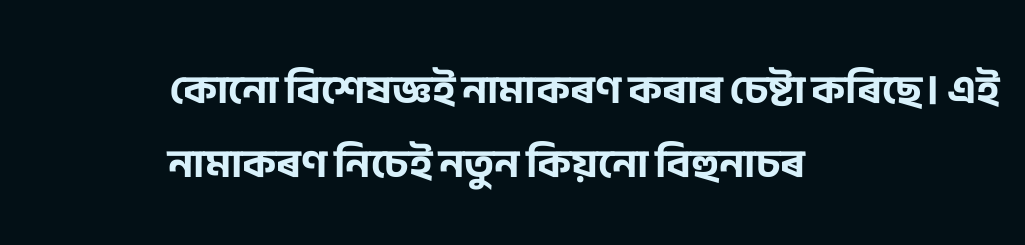কোনো বিশেষজ্ঞই নামাকৰণ কৰাৰ চেষ্টা কৰিছে। এই নামাকৰণ নিচেই নতুন কিয়নো বিহুনাচৰ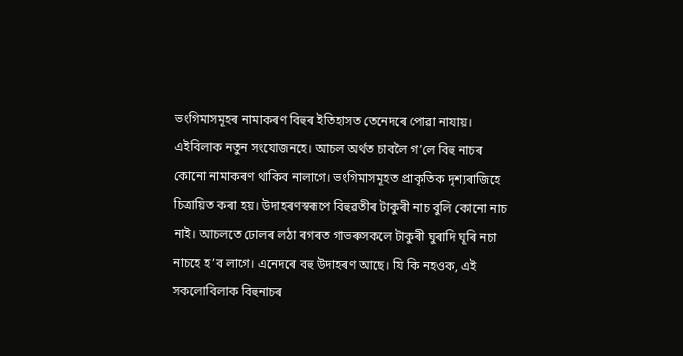ভংগিমাসমূহৰ নামাকৰণ বিহুৰ ইতিহাসত তেনেদৰে পোৱা নাযায়। এইবিলাক নতুন সংযোজনহে। আচল অৰ্থত চাবলৈ গ’লে বিহু নাচৰ কোনো নামাকৰণ থাকিব নালাগে। ভংগিমাসমূহত প্ৰাকৃতিক দৃশ্যৰাজিহে চিত্ৰায়িত কৰা হয়। উদাহৰণস্বৰূপে বিহুৱতীৰ টাকুৰী নাচ বুলি কোনো নাচ নাই। আচলতে ঢোলৰ লঠা ৰগৰত গাভৰুসকলে টাকুৰী ঘুৰাদি ঘূৰি নচা নাচহে হ’ব লাগে। এনেদৰে বহু উদাহৰণ আছে। যি কি নহওক, এই সকলোবিলাক বিহুনাচৰ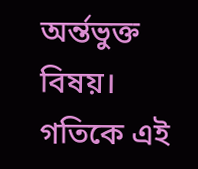অৰ্ন্তভুক্ত বিষয়। গতিকে এই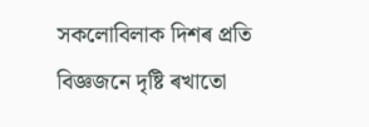সকলোবিলাক দিশৰ প্ৰতি বিজ্ঞজনে দৃষ্টি ৰখাতো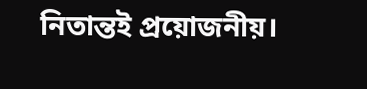নিতান্তই প্ৰয়োজনীয়।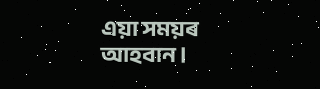এয়া সময়ৰ আহবান।